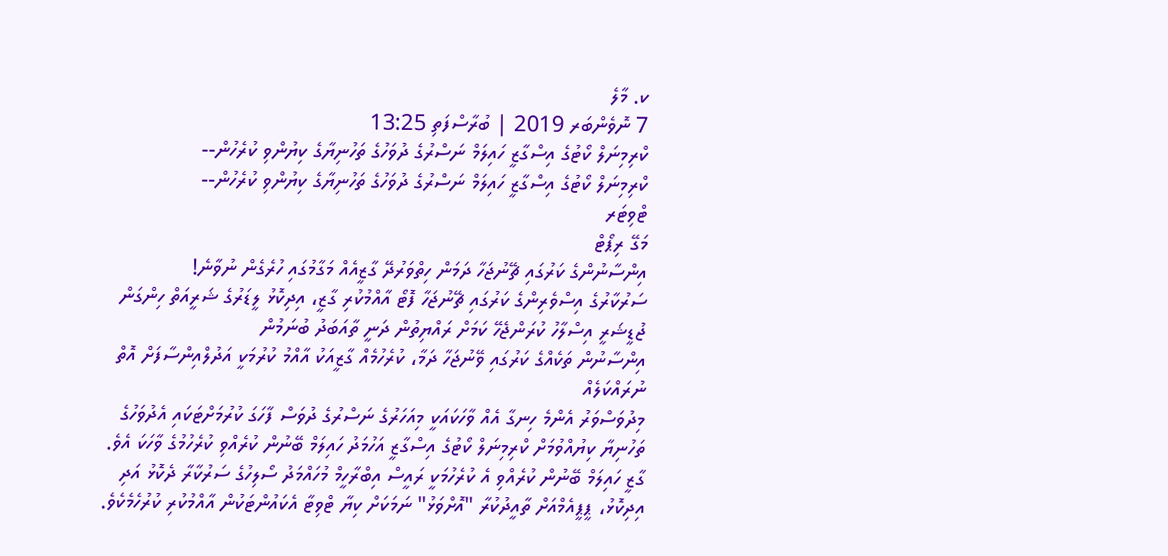ކ. މާލެ
7 ނޮވެންބަރ 2019 | ބުރާސްފަތި 13:25
ކްރިމިނަލް ކޯޓުގެ އިސްގާޒީ ހައިލަމް ނަސްރުގެ ދުވަހުގެ ތަހުނިޔާގެ ކިޔުންވި ކުރެހުން--
ކްރިމިނަލް ކޯޓުގެ އިސްގާޒީ ހައިލަމް ނަސްރުގެ ދުވަހުގެ ތަހުނިޔާގެ ކިޔުންވި ކުރެހުން--
ޓްވިޓަރ
މަގޭ ރިޕޯޓް
އިންސާނުންގެ ކަރުގައި ޗޭނުޖަހާ ދަމަން ހިތްވަރުދޭ ގާޒީއެއް މަގާމުގައި ހުރެގެން ނުވާނެ!
ސަރުކާރުގެ އިސްވެރިންގެ ކަރުގައި ޗޭނުޖަހާ ފޮޓޯ އާއްމުކުރި ގާޒީ، އިދިކޮޅު ލީޑަރުގެ ޝަރީއަތް ހިންގަން
ޖުޑީޝަރީ އިސްލާހު ކުރަންޖެހޭ ކަމަށް ރައްޔިތުން ދަނީ ތާއަބަދު ބުނަމުން
އިންސާނުން ތަކެއްގެ ކަރުގައި ވޭނުޖަހާ ދަމާ، ކުރެހުމެއް ގާޒީއަކު އާއްމު ކުރުމަކީ އަދުލްއިންސާފަށް އޮތް ނުރައްކަލެއް
މިދުވަސްވަރު އެންމެ ހިނގާ އެއް ވާހަކައަކީ މިއަހަރުގެ ނަސްރުގެ ދުވަސް ފާހަގަ ކުރުމަށްޓަކައި އެދުވަހުގެ ތަހުނިޔާ ކިޔުއްވުމަށް ކްރިމިނަލް ކޯޓުގެ އިސްގާޒީ އަހުމަދު ހައިލަމް ބޭނުން ކުރެއްވި ކުރެހުމުގެ ވާހަކަ އެވެ.
ގާޒީ ހައިލަމް ބޭނުން ކުރެއްވި އެ ކުރެހުމަކީ ރައީސް އިބްރާހީމް މުހައްމަދު ސޯލިހުގެ ސަރުކާރާ ދެކޮޅު އަދި އިދިކޮޅު، ޕީޕީއެމްއަށް ތާއީދުކުރާ "އޮށްވަޅު" ނަމަކަށް ކިޔާ ޓްވިޓާ އެކައުންޓަކުން އާއްމުކުރި ކުރުހެމެކެވެ.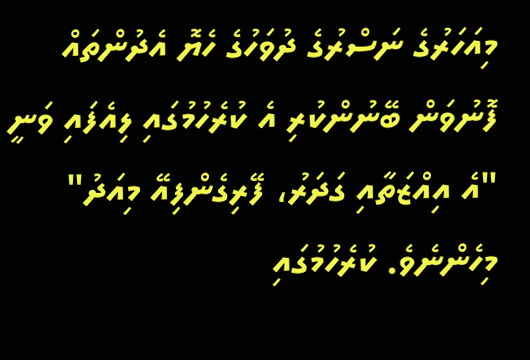މިއަހަރުގެ ނަސްރުގެ ދުވަހުގެ ހެޔޮ އެދުންތައް ފޮނުވަން ބޭނުންކުރި އެ ކުރެހުމުގައި ލިއެފައި ވަނީ "އެ އިއްޒަތާއި ގަދަރު، ފޭރިގެންފިއޭ މިއަދު" މިހެންނެވެ. ކުރެހުމުގައި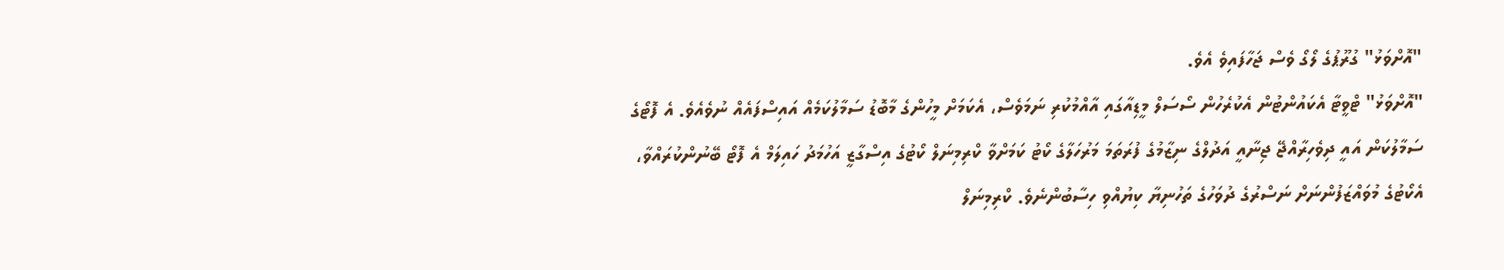"އޮށްވަޅު" ގުރޫޕުގެ ލޯގޯ ވެސް ޖަހާފައިވެ އެވެ.
"އޮށްވަޅު" ޓްވީޓާ އެކައުންޓުން އެކުރެހުން ސޯސަލް މީޑިއާގައި އާއްމުކުރި ނަމަވެސް، އެކަމަށް މީހުންގެ މާބޮޑު ސަމާލުކަމެއް އައިސްފައެއް ނުވެއެވެ. އެ ފޮޓޯގެ ސަމާލުކަން އައީ ދިވެހިރާއްޖޭ ޖިނާއީ އަދުލްގެ ނިޒާމުގެ ފުރަތަމަ މަރުހަލާގެ ކޯޓު ކަމަށްވާ ކްރިމިނަލް ކޯޓުގެ އިސްގާޒީ އަހުމަދު ހައިލަމް އެ ފޮޓޯ ބޭނުންކުރައްވާ، އެކޯޓުގެ މުވައްޒަފުންނަށް ނަސްރުގެ ދުވަހުގެ ތަހުނިޔާ ކިޔުއްވި ހިސާބުންނެވެ. ކްރިމިނަލް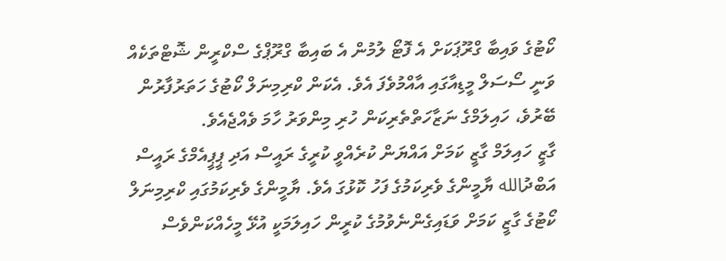ކޯޓުގެ ވައިބާ ގްރޫޕަކަށް އެ ފޮޓޯ ލުމުން އެ ބައިބާ ގްރޫޕްގެ ސްކްރީން ޝޮޓްތަކެއް ވަނީ ސޯސަލް މީޑިއާގައި އާއްމުވެފަ އެވެ. އެކަން ކްރިމިނަލް ކޯޓުގެ ހަތަރުފާރުން ބޭރުވެ، ހައިލަމްގެ ނަޒާހަތްތެރިކަން ހުރި މިންވަރު ހާމަ ވެއްޖެއެވެ.
ގާޒީ ހައިލަމް ގާޒީ ކަމަށް އައްޔަން ކުރެއްވީ ކުރީގެ ރައީސް އަދި ޕީޕީއެމްގެ ރައީސް އަބްދުالله ޔާމީންގެ ވެރިކަމުގެ ފަހު ކޮޅުގަ އެވެ. ޔާމީންގެ ވެރިކަމުގައި ކްރިމިނަލް ކޯޓުގެ ގާޒީ ކަމަށް ވަޑައިގެންނެވުމުގެ ކުރީން ހައިލަމަކީ އުޅޭ މީހެއްކަންވެސް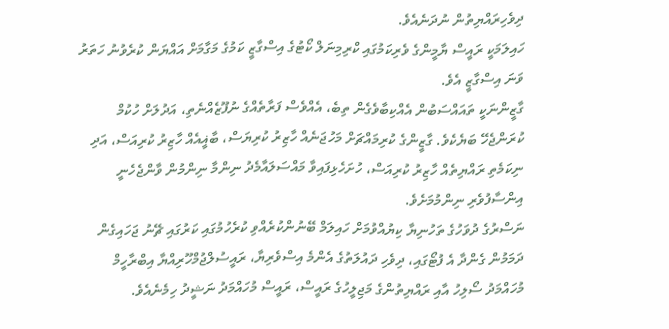ދިވެހިރައްޔިތުން ނުދަނެއެވެ.
ހައިލަމަކީ ރައީސް ޔާމީންގެ ވެރިކަމުގައި ކްރިމިނަލް ކޯޓުގެ އިސްގާޒީ ކަމުގެ މަގާމަށް އައްޔަން ކުރެވުނު ހަތަރު ވަނަ އިސްގާޒީ އެވެ.
ގާޒީންނަކީ ތައައްސަބުން އެއްކިބާވެގެން ތިބެ، އެއްވެސް ފަރާތެއްގެ ނުފޫޒެއްނެތި، އަދުލަށް ހުކުމް ކުރަންޖެހޭ ބަޔެކެވެ. ގާޒީންގެ ކުރިމައްޗަށް މަހުޖަނެއް ހާޒިރު ކުރިޔަސް، ބާޣީއެއް ހާޒިރު ކުރިއަސް، އަދި ނިކަމެތި ރައްޔިތެއް ހާޒިރު ކުރިއަސް، ހުށަހެޅިފައިވާ މައްސަލައާމެދު ނިންމާ ނިންމުން ވާންޖެހެނީ އިންސާފުވެރި ނިންމުމަށެވެ.
ނަސްރުގެ ދުވަހުގެ ތަހުނިޔާ ކިޔުއްވުމަށް ހައިލަމް ބޭނުންކުރެއްވި ކުރެހުމުގައި ކަރުގައި ޗޭނު ޖަހައިގެން ދަމަމުން ގެންދާ އެ ފުޓޯގައި، ދިވެހި ދައުލަތުގެ އެންމެ އިސްވެރިޔާ، ރައީސުލްޖުމްހޫރިއްޔާ އިބްރާހީމް މުހައްމަދު ސޯލިހު އާއި ރައްޔިތުންގެ މަޖިލީހުގެ ރައީސް، ރައީސް މުހައްމަދު ނަޝީދު ހިމެނެއެވެ.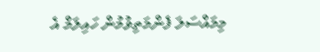މިމައްސަލަ ފެންމަތިވުމުން ހައިލަމް އެ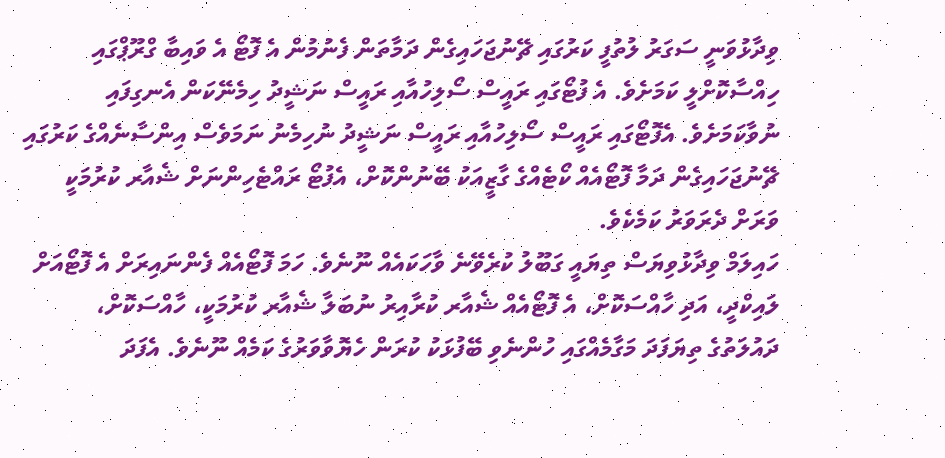ވިދާޅުވަނީ ސަގަރު ލުތުފީ ކަރުގައި ޗޭނުޖަހައިގެން ދަމާތަން ފެނުމުން އެ ފޮޓޯ އެ ވައިބާ ގްރޫޕްގައި ހިއްސާކޮށްލީ ކަމަށެވެ. އެ ފުޓޯގައި ރައީސް ސޯލިހުއާއި ރައީސް ނަޝީދު ހިމެނޭކަން އެނގިފައި ނުވާކަމަށެވެ. އެފޮޓޯގައި ރައީސް ސޯލިހުއާއި ރައީސް ނަޝީދު ނުހިމެނު ނަމަވެސް އިންސާނެއްގެ ކަރުގައި ޗޭނުޖަހައިގެން ދަމާ ފޮޓޯއެއް ކޯޓެއްގެ ގާޒީއަކު ބޭނުންކޮށް، އެފުޓޯ ރައްޓެހިންނަށް ޝެއާރ ކުރުމަކީ ވަރަށް ދެރަވަރު ކަމެކެވެ.
ހައިލަމް ވިދާޅުވިޔަސް ތިޔައީ ގަބޫލު ކުރެވޭނެ ވާހަކައެއް ނޫނެވެ. ހަމަ ފޮޓޯއެއް ފެންނައިރަށް އެ ފޮޓޯއަށް ލައިކްދީ، އަދި ހާއްސަކޮށް، އެ ފޮޓޯއެއް ޝެއާރ ކުރާއިރު ނުބަލާ ޝެއާރ ކުރުމަކީ، ހާއްސަކޮށް، ދައުލަތުގެ ތިޔަފަދަ މަގާމެއްގައި ހުންނެވި ބޭފުޅަކު ކުރަން ހެޔޮވާވަރުގެ ކަމެއް ނޫނެވެ. އެފަދަ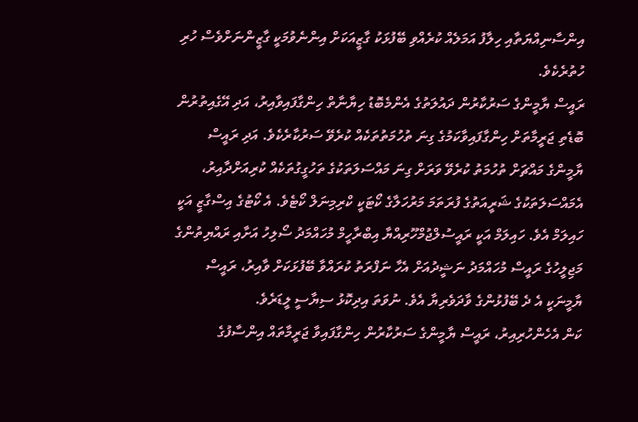އިންސާނިއްޔަތާއި ހިލާފު އަމަލެއް ކުރެއްވި ބޭފުޅަކު ގާޒީއަކަށް އިންނެވުމަކީ ގާޒީންނަށްވެސް ހުރި ހުތުރެކެވެ.
ރައީސް ޔާމީންގެ ސަރުކާރުން ދައުލަތުގެ އެންމެބޮޑު ހިޔާނާތް ހިންގާފައިވާއިރު، އަދި އޭގެއިތުރުން ބޮޑެތި ޖަރީމާތަށް ހިންގާފައިވާކަމުގެ ގިނަ ތުހުމަތުތަކެއް ކުރެވޭ ސަރުކާރެކެވެ. އަދި ރައީސް ޔާމީންގެ މައްޗަށް ތުހުމަތު ކުރެވޭ ވަރަށް ގިނަ މައްސަލަތަކުގެ ތަހުގީގުތަކެއް ކުރިއަށްދާއިރު، އެމައްސަލަތަކުގެ ޝަރީއަތުގެ ފުރަތަމަ މަރުހަލާގެ ކޯޓަކީ ކްރިމިނަލް ކޯޓެވެ. އެ ކޯޓުގެ އިސްގާޒީ އަކީ ހައިލަމް އެވެ. ހައިލަމް އަކީ ރައީސުލްޖުމްހޫރިއްޔާ އިބްރާހީމް މުހައްމަދު ސޯލިހު އަށާއި ރައްޔިތުންގެ މަޖިލީހުގެ ރައީސް މުހައްމަދު ނަޝީދުއަށް އެހާ ނަފްރަތު ކުރައްވާ ބޭފުޅަކަށް ވާއިރު، ރައީސް ޔާމީނަކީ އެ ދެ ބޭފުޅުންގެ ވާދަވެރިޔާ އެވެ. ނުވަތަ އިދިކޮޅު ސިޔާސީ ލީޑަރެވެ.
ކަން އެހެންހުރިއިރު، ރައީސް ޔާމީންގެ ސަރުކާރުން ހިންގާފައިވާ ޖަރީމާތައް އިންސާފުގެ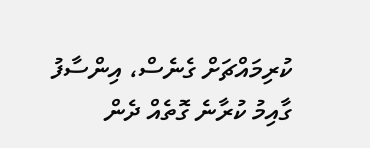ކުރިމައްޗަށް ގެނެސް، އިންސާފު ގާއިމު ކުރާނެ ގޮތެއް ދެން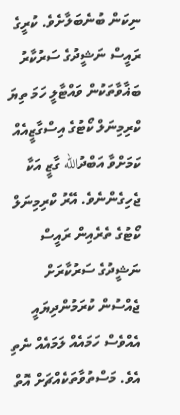ނިކަން ބުނެބަލާށެވެ. ކުރީގެ ރައީސް ނަޝީދުގެ ސަރުކާރު ބަޣާވާތަކުން ވައްޓާލީ ހަމަ ތިޔަ ކްރިމިނަލް ކޯޓުގެ އިސްގާޒީއެއް ކަމަށްވާ އަބްދުالله ގާޒީ އަކާ ޖެހިގެންނެވެ. އޭރު ކްރިމިނަލް ކޯޓުގެ ތެރެއިން ރައީސް ނަޝީދުގެ ސަރުކާރަށް ޖެއްސުން ކުރަމުންދިޔައީ އެއްވެސް ހަމައެއް ލަމައެއް ނެތި އެވެ. މަސްތުވާތަކެއްޗަށް އޮތް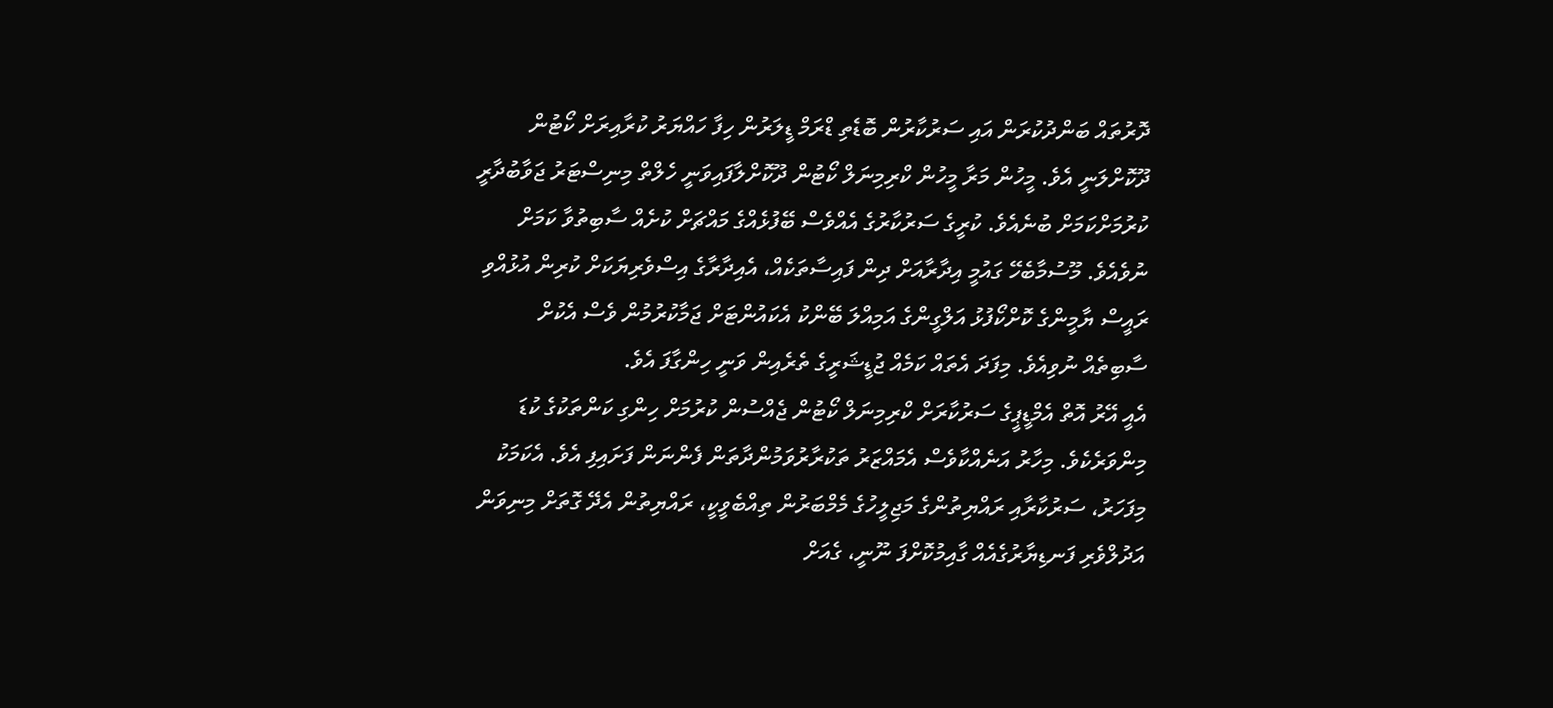ދޮރުތައް ބަންދުކުރަން އައި ސަރުކާރުން ބޮޑެތި ޑްރަމް ޑީލަރުން ހިފާ ހައްޔަރު ކުރާއިރަށް ކޯޓުން ދޫކޮށްލަނީ އެވެ. މީހުން މަރާ މީހުން ކްރިމިނަލް ކޯޓުން ދޫކޮށްލާފައިވަނީ ހެލްތް މިނިސްޓަރު ޖަވާބުދާރީ ކުރުމަށްކަމަށް ބުނެއެވެ. ކުރީގެ ސަރުކާރުގެ އެއްވެސް ބޭފުޅެއްގެ މައްޗަށް ކުށެއް ސާބިތުވާ ކަމަށް ނުވެއެވެ. މޫސުމާބެހޭ ގައުމީ އިދާރާއަށް ދިން ފައިސާތަކެއް، އެއިދާރާގެ އިސްވެރިޔަކަށް ކުރިން އުޅުއްވި ރައީސް ޔާމީންގެ ކޮށްކޯފުޅު އަލްގީންގެ އަމިއްލަ ބޭންކު އެކައުންޓަށް ޖަމާކުރުމުން ވެސް އެކުށް ސާބިތެއް ނުވިއެވެ. މިފަދަ އެތައް ކަމެއް ޖުޑީޝަރީގެ ތެރެއިން ވަނީ ހިންގާފަ އެވެ.
އެއީ އޭރު އޮތް އެމްޑީޕީގެ ސަރުކާރަށް ކްރިމިނަލް ކޯޓުން ޖެއްސުން ކުރުމަށް ހިންގި ކަންތަކުގެ ކުޑަ މިންވަރެކެވެ. މިހާރު އަނެއްކާވެސް އެމައްޒަރު ތަކުރާރުވަމުންދާތަން ފެންނަން ފަށައިފި އެވެ. އެކަމަކު މިފަހަރު، ސަރުކާރާއި ރައްޔިތުންގެ މަޖިލީހުގެ މެމްބަރުން ތިއްބެވީކީ، ރައްޔިތުން އެދޭ ގޮތަށް މިނިވަން އަދުލްވެރި ފަނޑިޔާރުގެއެއް ގާއިމުކޮށްފަ ނޫނީ، ގެއަށް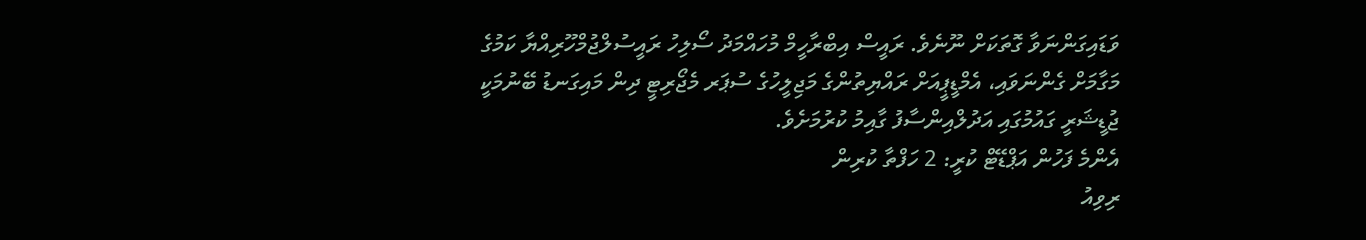ވަޑައިގަންނަވާ ގޮތަކަށް ނޫނެވެ. ރައީސް އިބްރާހީމް މުހައްމަދު ސޯލިހު ރައީސުލްޖުމްހޫރިއްޔާ ކަމުގެ މަގާމަށް ގެންނަވައި، އެމްޑީޕީއަށް ރައްޔިތުންގެ މަޖިލީހުގެ ސުޕަރ މެޖޯރިޓީ ދިން މައިގަނޑު ބޭނުމަކީ ޖުޑީޝަރީ ގައުމުގައި އަދުލްއިންސާފު ގާއިމު ކުރުމަށެވެ.
އެންމެ ފަހުން އަޕްޑޭޓް ކުރީ: 2 ހަފްތާ ކުރިން
ރިވިއު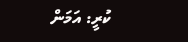ކުރީ: އަމަން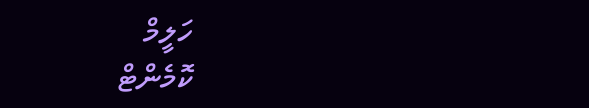ހަލީމް
ކޮމެންޓް